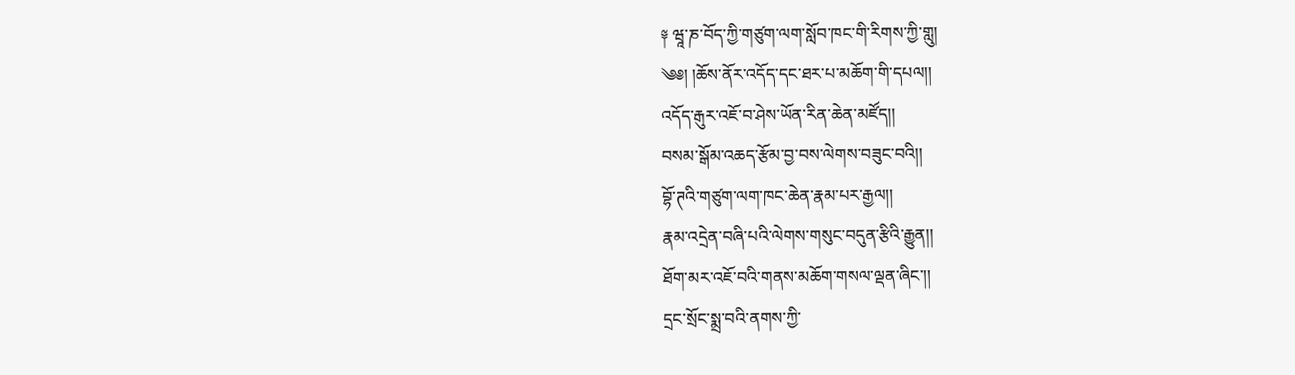༈ ཝཱ་ཎ་བོད་ཀྱི་གཙུག་ལག་སློབ་ཁང་གི་རིགས་ཀྱི་གླུ།
༄༅། །ཆོས་ནོར་འདོད་དང་ཐར་པ་མཆོག་གི་དཔལ།།
འདོད་རྒུར་འཇོ་བ་ཤེས་ཡོན་རིན་ཆེན་མཛོད།།
བསམ་སྒོམ་འཆད་རྩོམ་བྱ་བས་ལེགས་བཟུང་བའི།།
བྷོ་ཊའི་གཙུག་ལག་ཁང་ཆེན་རྣམ་པར་རྒྱལ།།
རྣམ་འདྲེན་བཞི་པའི་ལེགས་གསུང་བདུན་རྩིའི་རྒྱུན།།
ཐོག་མར་འཇོ་བའི་གནས་མཆོག་གསལ་ལྡན་ཞིང་།།
དྲང་སྲོང་སྨྲ་བའི་ནགས་ཀྱི་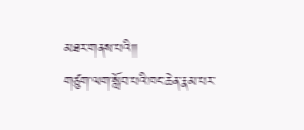མཐར་གནས་པའི།།
གཙུག་ལག་སློབ་པའི་ཁང་ཆེན་རྣམ་པར་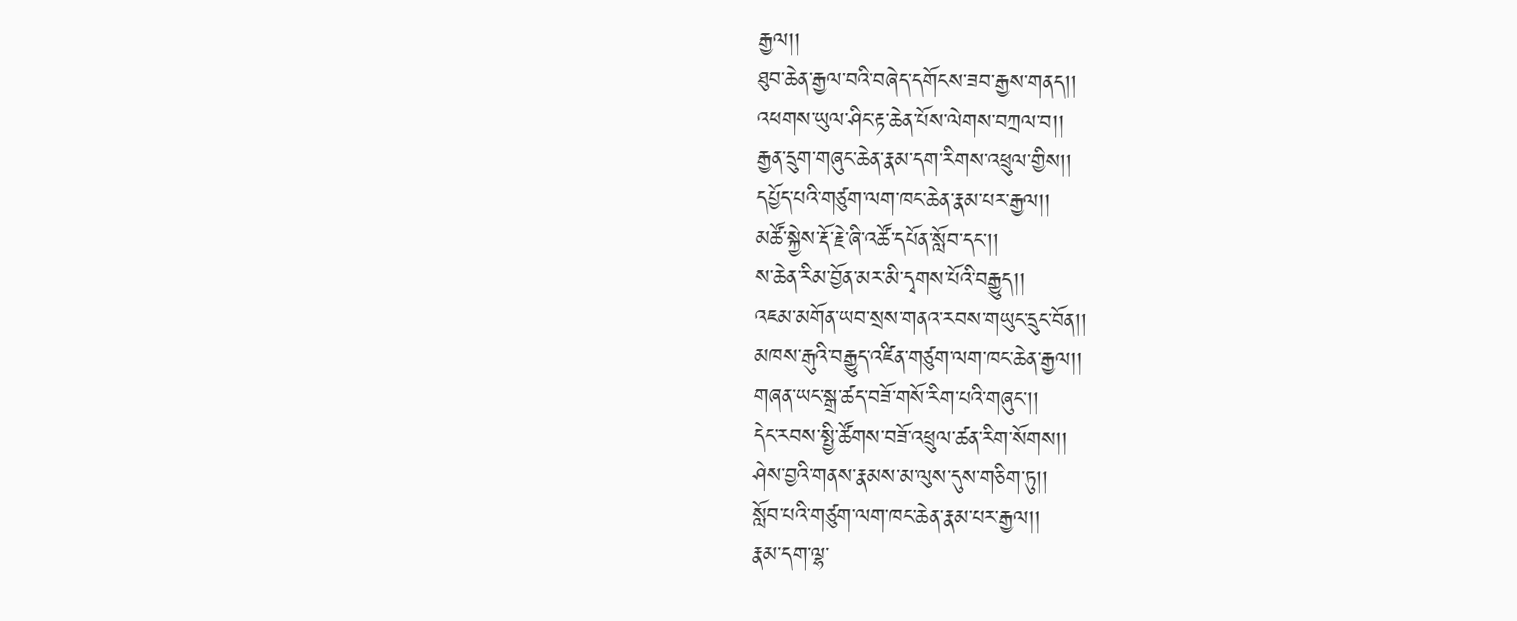རྒྱལ།།
ཐུབ་ཆེན་རྒྱལ་བའི་བཞེད་དགོངས་ཟབ་རྒྱས་གནད།།
འཕགས་ཡུལ་ཤིང་རྟ་ཆེན་པོས་ལེགས་བཀྲལ་བ།།
རྒྱན་དྲུག་གཞུང་ཆེན་རྣམ་དག་རིགས་འཕྲུལ་གྱིས།།
དཔྱོད་པའི་གཙུག་ལག་ཁང་ཆེན་རྣམ་པར་རྒྱལ།།
མཚོ་སྐྱེས་རྡོ་རྗེ་ཞི་འཚོ་དཔོན་སློབ་དང་།།
ས་ཆེན་རིམ་བྱོན་མར་མི་དྭགས་པོའི་བརྒྱུད།།
འཇམ་མགོན་ཡབ་སྲས་གནའ་རབས་གཡུང་དྲུང་བོན།།
མཁས་རྒུའི་བརྒྱུད་འཛིན་གཙུག་ལག་ཁང་ཆེན་རྒྱལ།།
གཞན་ཡང་སྒྲ་ཚད་བཟོ་གསོ་རིག་པའི་གཞུང་།།
དེང་རབས་སྤྱི་ཚོགས་བཟོ་འཕྲུལ་ཚན་རིག་སོགས།།
ཤེས་བྱའི་གནས་རྣམས་མ་ལུས་དུས་གཅིག་ཏུ།།
སློབ་པའི་གཙུག་ལག་ཁང་ཆེན་རྣམ་པར་རྒྱལ།།
རྣམ་དག་ལྷ་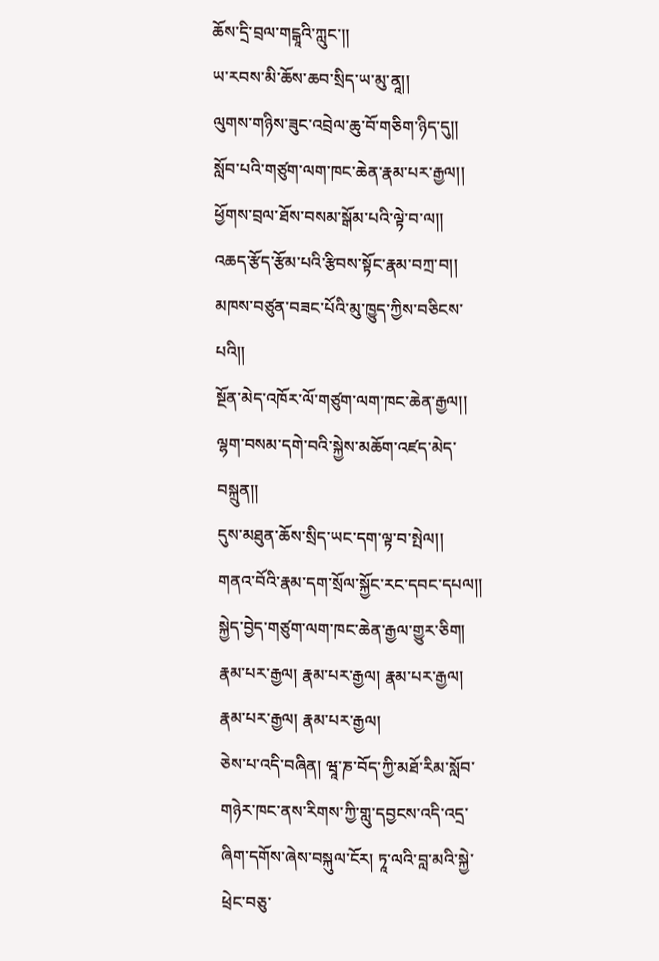ཆོས་དྲི་བྲལ་གངྒཱའི་ཀླུང་།།
ཡ་རབས་མི་ཆོས་ཆབ་སྲིད་ཡ་མུ་ནཱ།།
ལུགས་གཉིས་ཟུང་འབྲེལ་ཆུ་བོ་གཅིག་ཉིད་དུ།།
སློབ་པའི་གཙུག་ལག་ཁང་ཆེན་རྣམ་པར་རྒྱལ།།
ཕྱོགས་བྲལ་ཐོས་བསམ་སྒོམ་པའི་ལྟེ་བ་ལ།།
འཆད་རྩོད་རྩོམ་པའི་རྩིབས་སྟོང་རྣམ་བཀྲ་བ།།
མཁས་བཙུན་བཟང་པོའི་མུ་ཁྱུད་ཀྱིས་བཅིངས་པའི།།
སྔོན་མེད་འཁོར་ལོ་གཙུག་ལག་ཁང་ཆེན་རྒྱལ།།
ལྷག་བསམ་དགེ་བའི་སྐྱེས་མཆོག་འཛད་མེད་བསྐྲུན།།
དུས་མཐུན་ཆོས་སྲིད་ཡང་དག་ལྟ་བ་སྤེལ།།
གནའ་བོའི་རྣམ་དག་སྲོལ་སྐྱོང་རང་དབང་དཔལ།།
སྐྱེད་བྱེད་གཙུག་ལག་ཁང་ཆེན་རྒྱལ་གྱུར་ཅིག།
རྣམ་པར་རྒྱལ། རྣམ་པར་རྒྱལ། རྣམ་པར་རྒྱལ། རྣམ་པར་རྒྱལ། རྣམ་པར་རྒྱལ།
ཅེས་པ་འདི་བཞིན། ཝཱ་ཎ་བོད་ཀྱི་མཐོ་རིམ་སློབ་གཉེར་ཁང་ནས་རིགས་ཀྱི་གླུ་དབྱངས་འདི་འདྲ་ཞིག་དགོས་ཞེས་བསྐུལ་ངོར། ཏཱ་ལའི་བླ་མའི་སྐྱེ་ཕྲེང་བཅུ་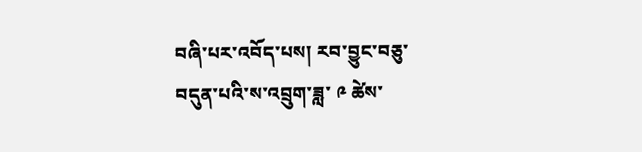བཞི་པར་འབོད་པས། རབ་བྱུང་བཅུ་བདུན་པའི་ས་འབྲུག་ཟླ་ ༩ ཚེས་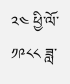༢༤ ཕྱི་ལོ་ ༡༩༨༨ ཟླ་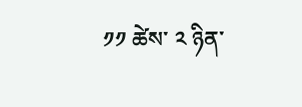༡༡ ཚེས་ ༢ ཉིན་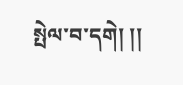སྤེལ་བ་དགེ། །།